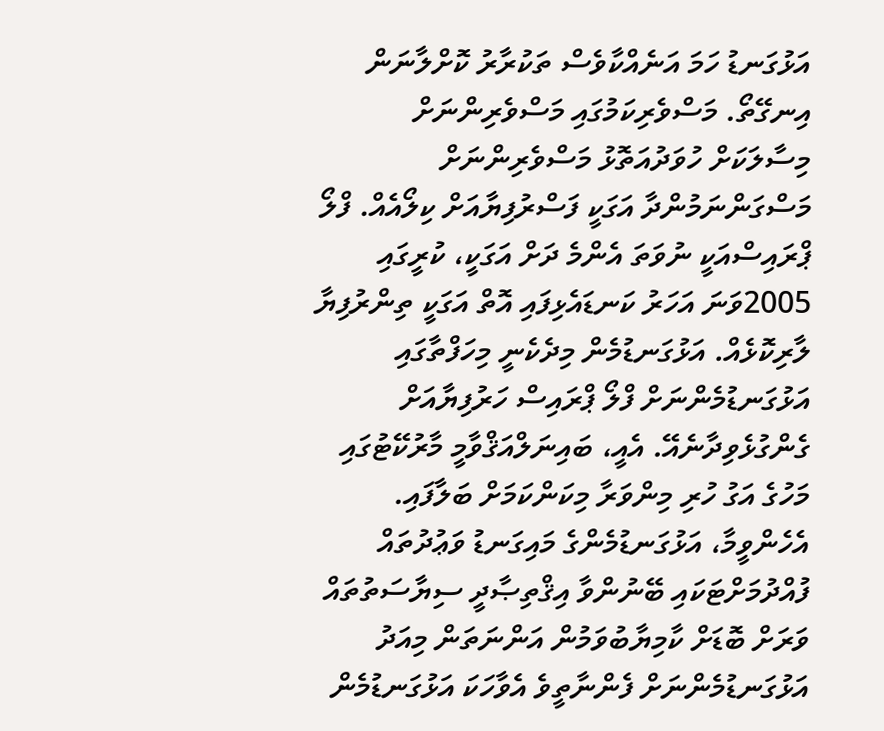އަޅުގަނޑު ހަމަ އަނެއްކާވެސް ތަކުރާރު ކޮށްލާނަން އިނގޭތޯ. މަސްވެރިކަމުގައި މަސްވެރިންނަށް މިސާލަކަށް ހުވަދުއަތޮޅު މަސްވެރިންނަށް މަސްގަންނަމުންދާ އަގަކީ ފަސްރުފިޔާއަށް ކިލޯއެއް. ފްލޯ ޕްރައިސްއަކީ ނުވަތަ އެންމެ ދަށް އަގަކީ، ކުރީގައި 2005ވަނަ އަހަރު ކަނޑައެޅިފައި އޮތް އަގަކީ ތިންރުފިޔާ ލާރިކޮޅެއް. އަޅުގަނޑުމެން މިދެކެނީ މިހަފްތާގައި އަޅުގަނޑުމެންނަށް ފްލޯ ޕްރައިސް ހަރުފިޔާއަށް ގެންގުޅެވިދާނެއޭ. އެއީ، ބައިނަލްއަޤްވާމީ މާރުކޭޓުގައި މަހުގެ އަގު ހުރި މިންވަރާ މިކަންކަމަށް ބަލާފައި. އެހެންވީމާ، އަޅުގަނޑުމެންގެ މައިގަނޑު ވަޢުދުތައް ފުއްދުމަށްޓަކައި ބޭނުންވާ އިޤްތިޞާދީ ސިޔާސަތުތައް ވަރަށް ބޮޑަށް ކާމިޔާބުވަމުން އަންނަތަން މިއަދު އަޅުގަނޑުމެންނަށް ފެންނާތީވެ އެވާހަކަ އަޅުގަނޑުމެން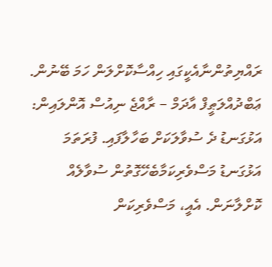ރައްޔިތުންނާއެކީގައި ހިއްސާކޮށްލަން ހަމަ ބޭނުން.
ޢަބްދުއްލަޠީފް އާދަމް – ރާއްޖެ ނިއުސް އޮންލައިން:
އަޅުގަނޑު ދެ ސުވާލަކަށް ބަހާލާފައި. ފުރަތަމަ އަޅުގަނޑު މަސްވެރިކަމާބެހޭގޮތުން ސުވާލެއް ކޮށްލާނަން. އެއީ، މަސްވެރިކަން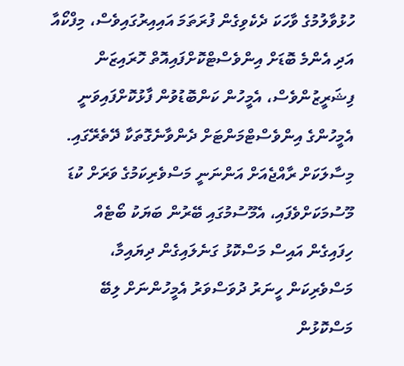ހުޅުވާލުމުގެ ވާހަކަ ދެކެވިގެން ފުރަތަމަ އައިއިރުގައިވެސް، މިފްކޯއާ އަދި އެންމެ ބޮޑަށް އިންވެސްޓްކޮށްފައިއޮތް ހޮރައިޒަން ފިޝަރީޒުންވެސް، އެމީހުން ކަންބޮޑުވުން ފާޅުކޮށްފައިވަނީ އެމީހުންގެ އިންވެސްޓްމަންޓަށް ދެންވާނެގޮތަކާ ދޭތެރޭގައި. މިސާލަކަށް ރާއްޖެއަށް އަންނަނީ މަސްވެރިކަމުގެ ވަރަށް ކުޑަ މޫސުމަކަށްވެފައި، އެމޫސުމުގައި ބޭރުން ބަޔަކު ބޯޓެއް ހިފައިގެން އައިސް މަސްކޮޅު ގަނެލައިގެން ދިޔައިމާ، މަސްވެރިކަން ހީނަރު ދުވަސްވަރު އެމީހުންނަށް ލިބޭ މަސްކޮޅުން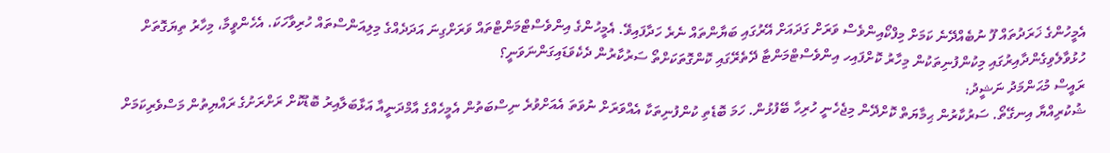އެމީހުންގެ ޚަރަދުތައް ފޫ ނުބެއްދޭނެ ކަމަށް މިފްކޯއިންވެސް ވަރަށް ގަދައަށް އޭރުގައި ބަޔާންތައް ނެރެ ހަދާފައިވޭ. އެމީހުންގެ އިންވެސްޓްމަންޓްތައް ވަރަށްގިނަ އަދަދެއްގެ މިލިއަންސްތައް ހުރިވާހަކަ. އެހެންވީމާ، މިހާރު ތިޔަގޮތަށް ހުޅުވާލެވިގެންދާއިރުގައި މިކުންފުނިތަކުން މިހާރު ކޮށްފައިހ އިންވެސްޓްމަންޓާ ދޭތެރޭގައި ކޮންގޮތަކަށްތޯ ސަރުކާރުން ދެކެވަޑައިގަންނަވަނީ؟
ރައީސް މުޙަންމަދު ނަޝީދު:
ޝުކުރިއްޔާ އިނގޭތޯ. ސަރުކާރުން ޙިމާޔަތް ކޮށްދޭން މިޖެހެނީ ހުރިހާ ބޭފުޅުން. ހަމަ ބޮޑެތި ކުންފުނިތަކާ އެއްވަރަށް ނުވަތަ އެއަށްވުރެ ނިސްބަތުން އެމީހެއްގެ އާމްދަނީއާ އަޅާބަލާއިރު ބޮޑުކޮށް ރަށްރަށުގެ ރައްޔިތުން މަސްވެރިކަމަށް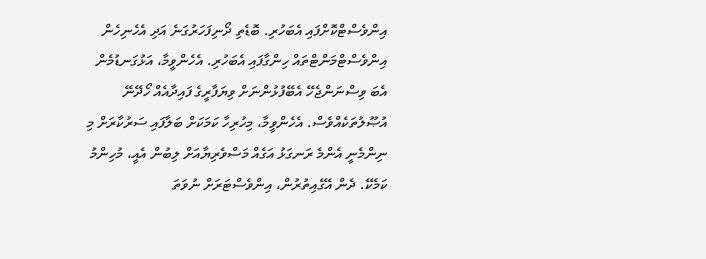އިންވެސްޓްކޮށްފައި އެބަހުރި. ބޮޑެތި ދޯނިފަހަރުގަނެ އަދި އެހެނިހެން އިންވެސްޓްމަންޓްތައް ހިންގާފައި އެބަހުރި. އެހެންވީމާ، އަޅުގަނޑުމެން އެބަ ވިސްނަންޖެހޭ އެބޭފުޅުންނަށް ވިޔަފާރީގެ ފައިދާއެއް ހޯދޭނޭ އުޞޫލުތަކެއްވެސް. އެހެންވީމާ، މިހުރިހާ ކަމަކަށް ބަލާފައި ސަރުކާރަށް މި ނިންމެނީ އެންމެ ރަނގަޅު އަގެއް މަސްވެރިޔާއަށް ލިބުން އެއީ، މުހިންމު ކަމެކޭ. ދެން އޭގެއިތުރުން، އިންވެސްޓަރަށް ނުވަތަ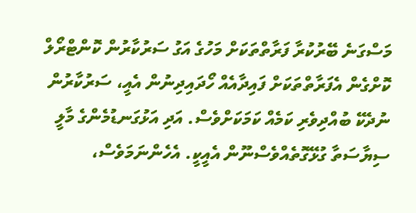މަސްގަނެ ބޭރުކުރާ ފަރާތްތަކަށް މަހުގެ އަގު ސަރުކާރުން ކޮންޓްރޯލް ކޮށްގެން އެފަރާތްތަކަށް ފައިދާއެއް ހޯދައިދިނުން އެއީ، ސަރުކާރުން ނުދެކޭ ބުއްދިވެރި ކަމެއް ކަމަކަށްވެސް. އަދި އަޅުގަނޑުމެންގެ މާލީ ސިޔާސަތާ ގުޅޭގޮތެއްވެސްނޫން އެއީކީ. އެހެންނަމަވެސް،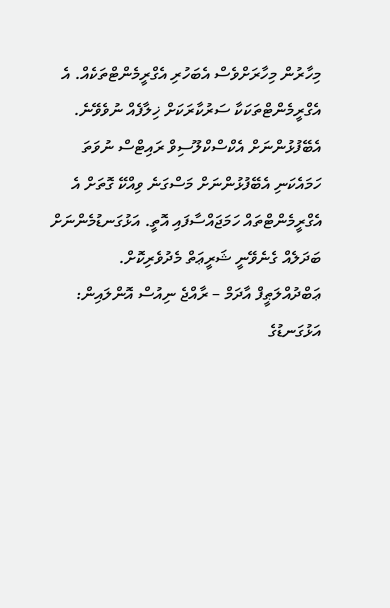މިހާރުން މިހާރަށްވެސް އެބަހުރި އެގްރީމެންޓްތަކެއް. އެ އެގްރީމެންޓްތަކަކާ ސަރުކާރަކަށް ޚިލާފެއް ނުވެވޭނެ. އެބޭފުޅުންނަށް އެކްސްކްލޫސިވް ރައިޓްސް ނުވަތަ ހަމައެކަނި އެބޭފުޅުންނަށް މަސްގަނެ ވިއްކޭ ގޮތަށް އެ އެގްރީމެންޓްތައް ހަމަޖައްސާފައި އޮތީ. އަޅުގަނޑުމެންނަށް ބަދަލެއް ގެނެވޭނީ ޝަރީޢަތް މެދުވެރިކޮށް.
ޢަބްދުއްލަޠީފް އާދަމް – ރާއްޖެ ނިއުސް އޮންލައިން:
އަޅުގަނޑުގެ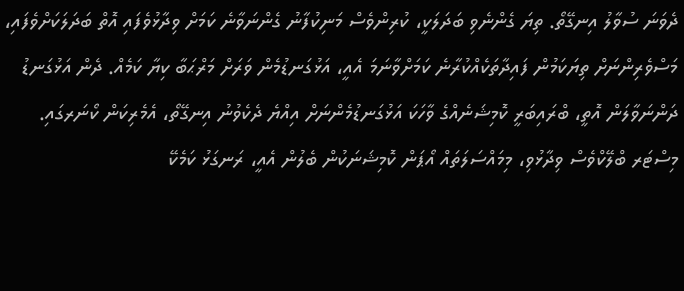ދެވަނަ ސުވާލު އިނގޭތޯ. ތިޔަ ގެންނެވި ބަދަލަކީ، ކުރިންވެސް މަނިކުފާނު ގެންނަވާނެ ކަމަށް ވިދާޅުވެފައި އޮތް ބަދަލަކަށްވެފައި، މަސްވެރިންނަށް ތިޔަކަމުން ފައިދާތަކެއްކުރާނެ ކަމަށްވާނަމަ އެއީ، އަޅުގަނޑުމެން ވަރަށް މަރްޙަބާ ކިޔާ ކަމެއް. ދެން އަޅުގަނޑު ދަންނަވާލަން އޮތީ، ބްރައިބަރީ ކޮމިޝަނެއްގެ ވާހަކަ އަޅުގަނޑުމެންނަށް އިއްޔެ ދެކެވުނު އިނގޭތޯ، އެމެރިކަން ކޯނަރގައި. މިސްޓަރ ބްލޭކްވެސް ވިދާޅުވި، މިމައްސަލަތައް އޯޕަން ކޮމިޝަނަކުން ބެލުން އެއީ، ރަނގަޅު ކަމެކޭ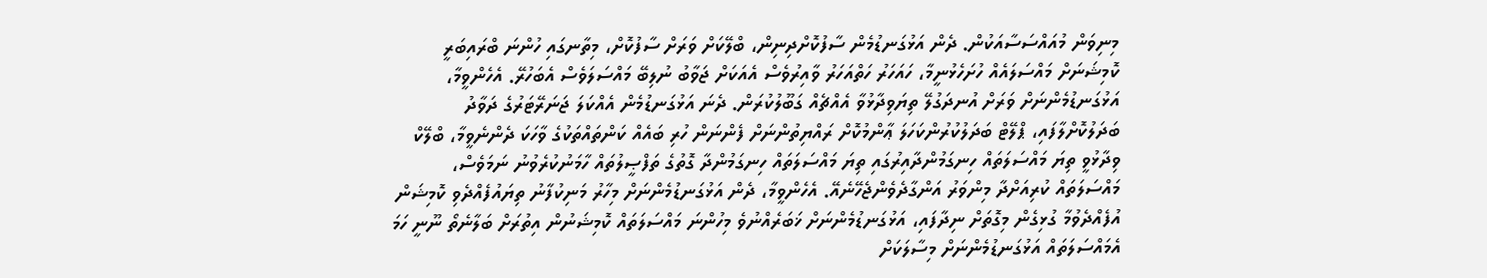މިނިވަން މުއައްސަސާއަކުން. ދެން އަޅުގަނޑުމެން ސާފުކޮށްދިނިން، ބްލޭކަށް ވަރަށް ސާފުކޮށް، މިތާނގައި ހުންނަ ބްރައިބަރީ ކޮމިޝަނަށް މައްސަލައެއް ހުށަހެޅުނީމާ، ހައަހަރު ހަތްއަހަރު ވާއިރުވެސް އެއަކަށް ޖަވާބު ނުލިބޭ މައްސަލަވެސް އެބަހުރޭ. އެހެންވީމާ، އަޅުގަނޑުމެންނަށް ވަރަށް އުނދަގުލޭ ތިޔަވިދާޅުވާ އެއްޗެއް ގަބޫލުކުރަން. ދެނަ އަޅުގަނޑުމެން އެއްކަލަ ޖަނަރޭޓަރުގެ ދަވާދު ބަދަލުކޮށްލާފައި، ޕްލޭޓް ބަދަލުކުރުންކަހަލަ ޢާންމުކޮށް ރައްޔިތުންނަށް ފެންނަން ހުރި ބައެއް ކަންތައްތަކުގެ ވާހަކަ ދެންނެވީމާ، ބްލޭކް ވިދާޅުވީ ތިޔަ މައްސަލަތައް ހިނގަމުންދާއިރުގައި ތިޔަ މައްސަލަތައް ހިނގަމުންދާ ގޮތުގެ ތަފްޞީލުތައް ހާމަނުކުރެވުނު ނަމަވެސް، މައްސަލަތައް ކުރިއަށްދާ މިންވަރު އަންގާދެވެންޖެހޭނެއޭ. އެހެންވީމާ، ދެން އަޅުގަނޑުމެންނަށް މިހާރު މަނިކުފާނު ތިޔައުފެއްދެވި ކޮމިޝަން އުފެއްދެވުމާ ގުޅިގެން މިގޮތަށް ނިދާފައި، އަޅުގަނޑުމެންނަށް ޚަބަރެއްނުވެ މިހުންނަ މައްސަލަތައް ކޮމިޝަނުން އިތުރަށް ބަލާނެތޯ ނޫނީ ހަމަ އެމައްސަލަތައް އަޅުގަނޑުމެންނަށް މިސާލަކަށް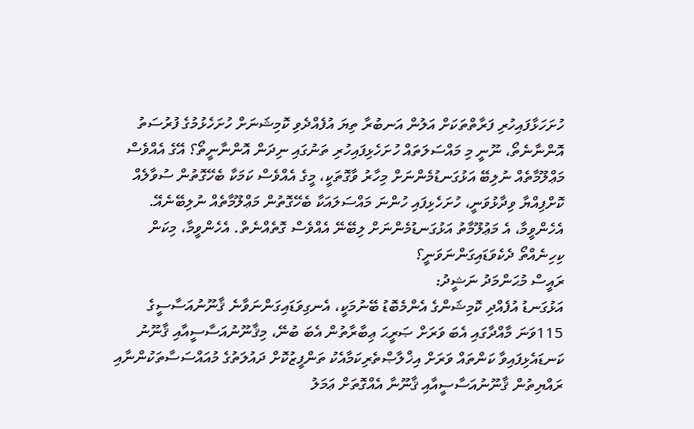ހުށަހަޅާފައިހުރި ފަރާތްތަކަށް އަލުން އަނބުރާ ތިޔަ އުފެއްދެވި ކޮމިޝަނަށް ހުށަހެޅުމުގެ ފުރުސަތު އޮންނާނެތޯ، ނޫނީ މި މައްސަލަތައް ހުށަހެޅިފައިހުރި ތަނުގައި ނިދަން އޮންނާނީތޯ؟ އޭގެ އެއްވެސް މަޢްލޫމާތެއް ނުލިބޭ އަޅުގަނޑުމެންނަށް މިހާރު ވާގޮތަކީ، މީގެ އެއްވެސް ކަމަކާ ބެހޭގޮތުން ސުވާލެއް ކޮށްފިއްޔާ ވިދާޅުވަނީ، ހުށަހެޅިފައި ހުންނަ މައްސަލައަކާ ބެހޭގޮތުން މަޢްލޫމާތެއް ނުލިބޭނެއޭ. އެހެންވީމާ، އެ މަޢުލޫމާތު އަޅުގަނޑުމެންނަށް ލިބޭނޭ އެއްވެސް ގޮތެއްނެތް. އެހެންވީމާ، މިކަން ކިހިނެއްތޯ ދެކެވަޑައިގަންނަވަނީ؟
ރައީސް މުޙަންމަދު ނަޝީދު:
އަޅުގަނޑު އުފެއްދި ކޮމިޝަންގެ އެންމެބޮޑު ބޭނުމަކީ، އެނގިވަޑައިގަންނަވާނެ ޤާނޫނުއަސާސީގެ 115ވަނަ މާއްދާގައި އެބަ ވަރަށް ޞަރީޙަ ޢިބާރާތުން އެބަ ބުނޭ، މިޤާނޫނުއަސާސީއާއި ޤާނޫނު ކަނޑައެޅިފައިވާ ކަންތައް ވަރަށް އިޚްލާޞްތެރިކަމާއެކު ތަންފީޒުކޮށް ދައުލަތުގެ މުއައްސަސާތަކުންނާއި ރައްޔިތުން ޤާނޫނުއަސާސީއާއި ޤާނޫނާ އެއްގޮތަށް ޢަމަލު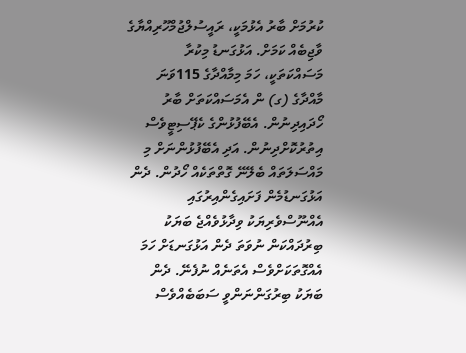ކުރުމަށް ބާރު އެޅުމަކީ، ރައީސުލްޖުމްހޫރިއްޔާގެ ވާޖިބެއް ކަމަށް. އަޅުގަނޑު މިކުރާ މަސައްކަތަކީ، ހަމަ މިމާއްދާގެ 115ވަނަ މާއްދާގެ (ގ) ން އެމަސައްކަތަށް ބާރު ހޯދައިދިނުން. އެބޭފުޅުންގެ ކެޕޭސިޓީވެސް އިތުރުކޮށްދިނުން. އަދި އެބޭފުޅުންނަށް މި މައްސަލަތައް ބެލޭނޭ ގޮތްތަކެއް ހޯދުން. ދެން އަޅުގަނޑުމެން ފަށައިގެންއިރުގައި އެއްނޫސްވެރިޔަކު ވިދާޅުވެއްޖެ ބަޔަކު ބިރުދައްކަން ނުވަތަ ދެން އަޅުގަނޑަށް ހަމަ އެއްގޮތަކަށްވެސް އެތަނެއް ނުފެނޭ. ދެން ބަޔަކު ބިރުގަންނަންވީ ސަބަބެއްވެސް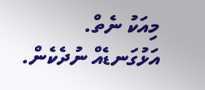މިއަކު ނެތް. އަޅުގަނޑެއް ނުދެކެން.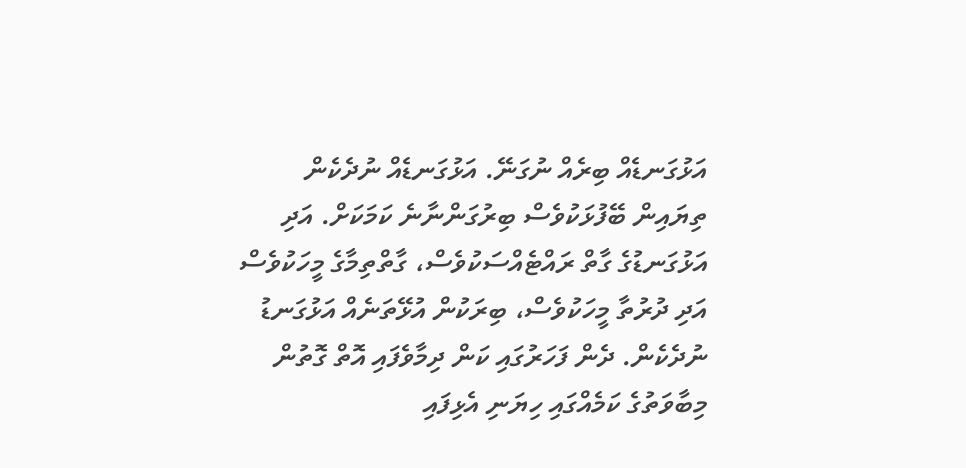އަޅުގަނޑެއް ބިރެއް ނުގަނޭ. އަޅުގަނޑެއް ނުދެކެން ތިޔައިން ބޭފުޅަކުވެސް ބިރުގަންނާނެ ކަމަކަށް. އަދި އަޅުގަނޑުގެ ގާތް ރައްޓެއްސަކުވެސް، ގާތްތިމާގެ މީހަކުވެސް އަދި ދުރުތާ މީހަކުވެސް، ބިރަކުން އުޅޭތަނެއް އަޅުގަނޑު ނުދެކެން. ދެން ފަހަރުގައި ކަން ދިމާވެފައި އޮތް ގޮތުން މިބާވަތުގެ ކަމެއްގައި ހިޔަނި އެޅިފައި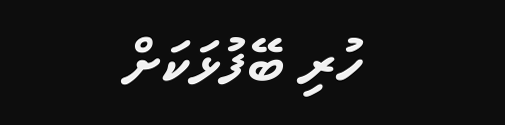ހުރި ބޭފުޅަކަށް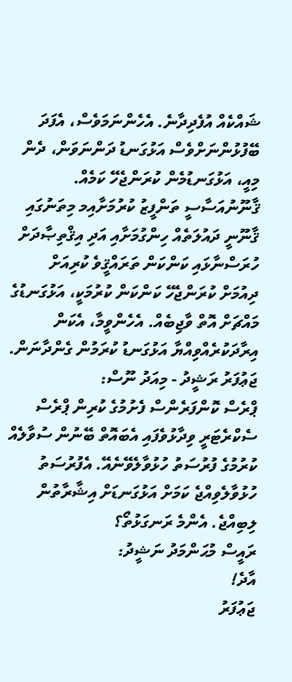ޝައްކެއް އުފެދިދާނެ. އެހެންނަމަވެސް، އެފަދަ ބޭފުޅުންނަށްވެސް އަޅުގަނޑު ދަންނަވަން، ދެން މިއީ، އަޅުގަނޑުމެން ކުރަންޖެހޭ ކަމެއް. ޤާނޫނުއަސާސީ ތަންފީޒު ކުރުމަށާއިމ މިތަނުގައި ޤާނޫނީ ދައުލަތެއް ހިންގުމަށާއި އަދި އިޤްތިޞާދަށް ހުރަސްނާޅައި ކަންކަން ތަރައްޤީވެ ކުރިއަށް ދިއުމަށް ކުރަންޖެހޭ ކަންކަން ކުރުމަކީ، އަޅުގަނޑުގެ މައްޗަށް އޮތް ވާޖިބެއް. އެހެންވީމާ، އެކަން އިރާދަކުރެއްވިއްޔާ އަޅުގަނޑު ކުރަމުން ގެންދާނަން.
ޖަޢުފަރު ރަޝީދު - މިއަދު ނޫސް:
ޕްރެސް ކޮންފަރެންސް ފެށުމުގެ ކުރިން ޕްރެސް ސެކްރެޓަރީ ވިދާޅުވެފައި އެބައޮތް ބޭނުން ސުވާލެއް ކުރުމުގެ ފުރުސަތު ހުޅުވާލެވޭނެއޭ. އެފުރުސަތު ހުޅުވާލެވިއްޖެ ކަމަށް އަޅުގަނޑަށް އިޝާރާތުން ލިބިއްޖެ. އެންމެ ރަނގަޅުތޯ؟
ރައީސް މުޙަންމަދު ނަޝީދު:
އާދެ!
ޖަޢުފަރު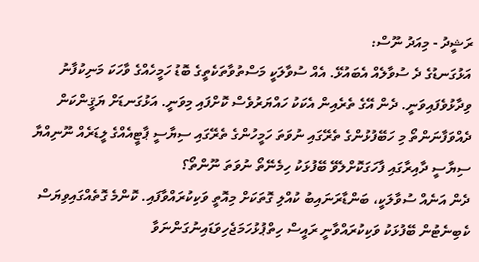ރަޝީދު - މިއަދު ނޫސް:
އަޅުގަނޑުގެ ދެ ސުވާލެއް އެބައުޅޭ. އެއް ސުވާލަކީ މަސްތުވާތަކެތީގެ ބޮޑު ހަމީހެއްގެ ވާހަކަ މަނިކުފާނު ވިދާޅުވެފައިވަނީ. ދެން އޭގެ ތެރެއިން އެކަކު ހައްޔަރުވެސް ކޮށްފައި މިވަނީ. އަޅުގަނޑަށް ޔަޤީންކަން ދެއްވަފާނަންތޯ މި ހަބޭފުޅުންގެ ތެރޭގައި ނުވަތަ ހަމީހުންގެ ތެރޭގައި ސިޔާސީ ޕާޓީއެއްގެ ލީޑަރެއް ނޫނިއްޔާ ސިޔާސީ ދާއިރާގައި ފާހަގަކޮށްލެވޭ ބޭފުޅަކު ހިމެނޭތޯ ނުވަތަ ނޫންތޯ؟
ދެން އަނެއް ސުވާލަކީ، ބަންޑާރަނައިބު ކުއްލި ގޮތަކަށް މިއޮތީ ވަކިކުރައްވާފައި. ކޮންމެ ގޮތެއްގައިވިޔަސް ކެބިނެޓުން ބޭފުޅަކު ވަކިކުރައްވާނީ ރައީސް ހިތްޕުޅުހަމަޖެހިވަޑައިނުގަންނަވާ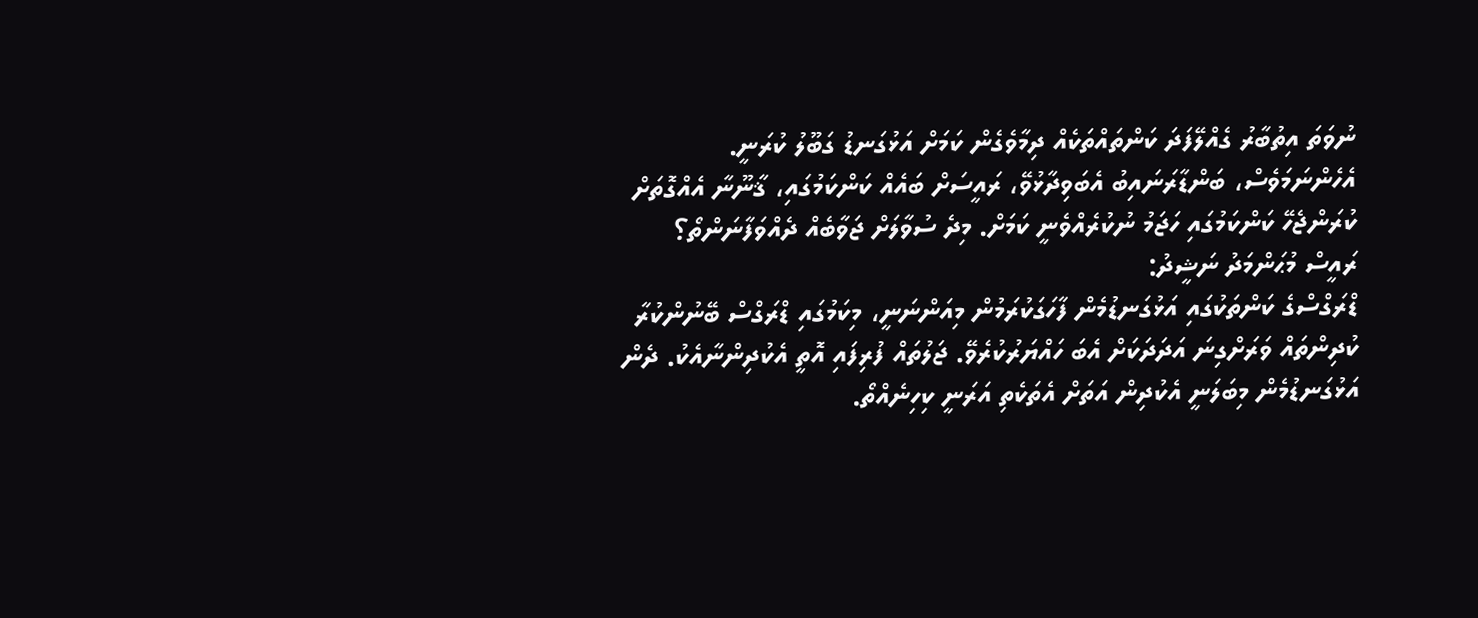ނުވަތަ އިތުބާރު ގެއްލޭފަދަ ކަންތައްތަކެއް ދިމާވެގެން ކަމަށް އަޅުގަނޑު ގަބޫލު ކުރަނީ. އެހެންނަމަވެސް، ބަންޑާރަނައިބު އެބަވިދާޅުވޭ، ރައީސަށް ބައެއް ކަންކަމުގައި، ޤާނޫނާ އެއްގޮތަށް ކުރަންޖެހޭ ކަންކަމުގައި ހަޖަމު ނުކުރެއްވެނީ ކަމަށް. މިދެ ސުވާލަށް ޖަވާބެއް ދެއްވަފާނަންތޯ؟
ރައީސް މުޙަންމަދު ނަޝީދު:
ޑްރަގްސްގެ ކަންތަކުގައި އަޅުގަނޑުމެން ފާހަގަކުރަމުން މިއަންނަނީ، މިކަމުގައި ޑްރަގްސް ބޭނުންކުރާ ކުދިންތައް ވަރަށްގިނަ އަދަދަކަށް އެބަ ހައްޔަރުކުރެވޭ. ޖަލުތައް ފުރިފައި އޮތީ އެކުދިންނާއެކު. ދެން އަޅުގަނޑުމެން މިބަލަނީ އެކުދިން އަތަށް އެތަކެތި އަރަނީ ކިހިނެއްތޯ.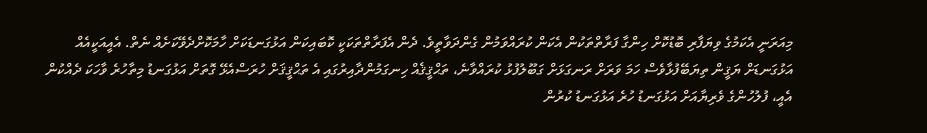މިއަރަނީ އެކަމުގެ ވިޔަފާރި ބޮޑުކޮށް ހިންގާ ފަރާތްތަކުން އެކަން ކުރައްވަމުން ގެންދަވާތީވެ. ދެން އެފަރާތްތަކަކީ ކޮބައިކަން އަޅުގަނޑަކަށް ހާމަކޮށްދެވޭކަށެއް ނެތް. އެއީއަކީއެއް އަޅުގަނޑަށް ޔަޤީން ތިޔަބޭފުޅާވެސް ހަމަ ވަރަށް ރަނގަޅަށް ގަބޫލުފުޅު ކުރައްވާނެ، ތަޙްޤީޤެއް ހިނގަމުންދާއިރުގައި އެ ތަޙްޤީޤަށް ހުރަސްއެޅޭ ގޮތަށް އަޅުގަނޑު މިތާހުރެ ވާހަކަ ދެއްކުން އެއީ، ފުލުހުންގެ ވެރިޔާއަށް އަޅުގަނޑު ހުރެ އަޅުގަނޑު ކުރުން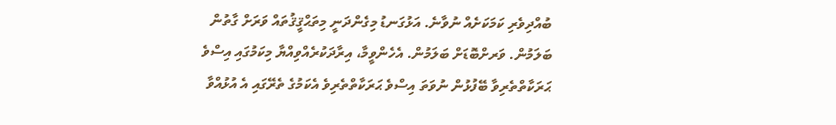ބުއްދިވެރި ކަމަކަށެއް ނުވާނެ. އަޅުގަނޑު މިގެންދަނީ މިތަޙްޤީޤުތައް ވަރަށް ގާތުން ބަލަމުން. ވަރށްބޮޑަށް ބަލަމުން. އެހެންވީމާ، އިރާދަކުރެއްވިއްޔާ މިކަމުގައި އިސްވެ ޙަރަކާތްތެރިވާ ބޭފުޅުން ނުވަތަ އިސްވެ ޙަރަކާތްތެރިވެ އެކަމުގެ ތެރޭގައި އެ އުޅުއްވާ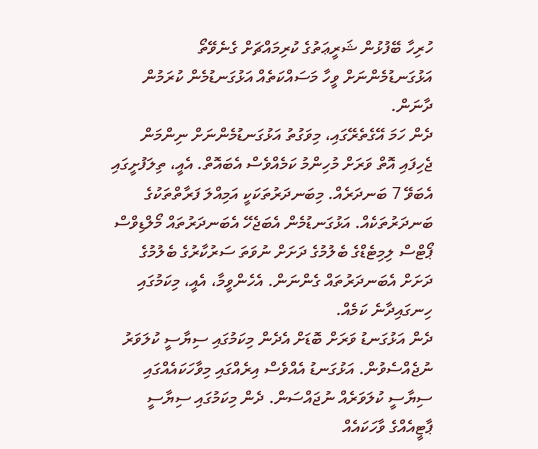ހުރިހާ ބޭފުޅުން ޝަރީޢަތުގެ ކުރިމައްޗަށް ގެނެވޭތޯ އަޅުގަނޑުމެންނަށް ވީހާ މަސައްކަތެއް އަޅުގަނޑުމެން ކުރަމުން ދާނަން.
ދެން ހަމަ އޭގެތެރޭގައި، މިވަގުތު އަޅުގަނޑުމެންނަށް ނިންމަން ޖެހިފައި އޮތް ވަރަށް މުހިންމު ކަމެއްވެސް އެބައޮތް. އެއީ، ތިލަފުށީގައި އެބަވޭ 7 ބަނދަރެއް. މިބަނދަރުތަކަކީ އަމިއްލަ ފަރާތްތަކުގެ ބަނދަރުތަކެއް. އަޅުގަނޑުމެން އެބަޖެހޭ އެބަނދަރުތައް މޯލްޑިވްސް ޕޯޓްސް ލިމިޓެޑްގެ ބެލުމުގެ ދަށަށް ނުވަތަ ސަރުކާރުގެ ބެލުމުގެ ދަށަށް އެބަނދަރުތައް ގެންނަން. އެހެންވީމާ، އެއީ، މިކަމުގައި ހިނގައިދާނެ ކަމެއް.
ދެން އަޅުގަނޑު ވަރަށް ބޮޑަށް އެދެން މިކަމުގައި ސިޔާސީ ކުލަވަރު ނުޖެއްސެވުން. އަޅުގަނޑު އެއްވެސް އިރެއްގައި މިވާހަކައެއްގައި ސިޔާސީ ކުލަވަރެއް ނުޖައްސަން. ދެން މިކަމުގައި ސިޔާސީ ޕާޓީއެއްގެ ވާހަކައެއް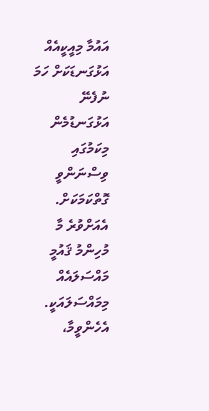އައުމާ މިއީކީއެއް އަޅުގަނޑަކަށް ހަމަ ނުފެނޭ އަޅުގަނޑުމެން މިކަމުގައި ވިސްނަންވީ ގޮތްކަމަކަށް. އެއަށްވުރެ މާ މުހިންމު ޤައުމީ މައްސަލައެއް މިމައްސަލައަކީ. އެހެންވީމާ،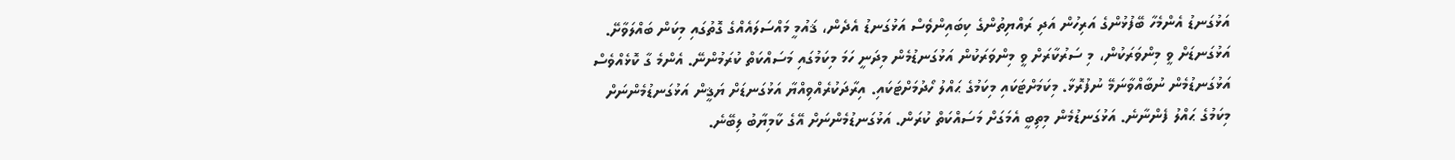އަޅުގަނޑު އެންމެހާ ބޭފުޅުންގެ އަރިހުން އަދި ރައްޔިތުންގެ ކިބައިންވެސް އަޅުގަނޑު އެދެން، ޤައުމީ މައްސަލައެއްގެ ގޮތުގައި މިކަން ބައްލަވާށޭ. އަޅުގަނޑަށް ވީ މިންވަރަކުން، މި ސަރުކާރަށް ވީ މިންވަރަކުން އަޅުގަނޑުމެން މިދަނީ ހަމަ މިކަމުގައި މަސައްކަތް ކުރަމުންނޭ. އެންމެ ގާ ކޮޅެއްވެސް އަޅުގަނޑުމެން ނުބާއްވާނަމޭ ނުފުރޮޅާ. މިކަމަށްޓަކައި މިކަމުގެ ޙައްލު ހޯދުމަށްޓަކައި. އިރާދަކުރެއްވިއްޔާ އަޅުގަނޑަށް ޔަޤީން އަޅުގަނޑުމެންނަށް މިކަމުގެ ޙައްލު ފެންނާނެ. އަޅުގަނޑުމެން މިތިބީ އެމަގަށް މަސައްކަތް ކުރަން. އަޅުގަނޑުމެންނަށް އޭގެ ކާމިޔާބު ލިބޭނެ.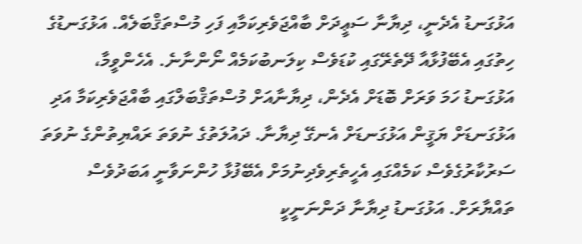އަޅުގަނޑު އެދެނީ، ދިޔާނާ ސަޢީދަށް ބާއްޖަވެރިކަމާއި ފަހި މުސްތަޤްބަލެއް. އަޅުގަނޑުގެ ހިތުގައި އެބޭފުޅާއާ ދޭތެރޭގައި ކުޑަވެސް ކިލަނބުކަމެއް ނޯންނާނެ. އެހެންވީމާ، އަޅުގަނޑު ހަމަ ވަރަށް ބޮޑަށް އެދެން، ދިޔާނާއަށް މުސްތަޤްބަލްގައި ބާއްޖަވެރިކަމާ އަދި އަޅުގަނޑަށް ޔަޤީން އަޅުގަނޑަށް އެނގޭ ދިޔާނާ. ދައުލަތުގެ ނުވަތަ ރައްޔިތުންގެ ނުވަތަ ސަރުކާރުގެވެސް ކަމެއްގައި އެހީތެރިވެދިނުމަށް އެބޭފުޅާ ހުންނަވާނީ އަބަދުވެސް ތައްޔާރަށް. އަޅުގަނޑު ދިޔާނާ ދަންނަނީކީ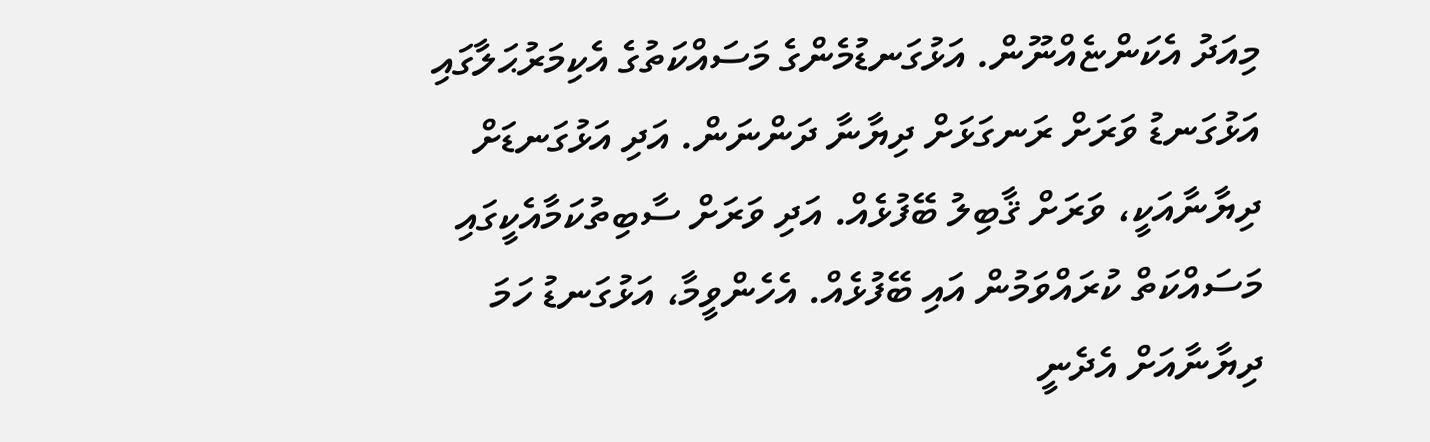މިއަދު އެކަންޏެއްނޫން. އަޅުގަނޑުމެންގެ މަސައްކަތުގެ އެކިމަރުޙަލާގައި އަޅުގަނޑު ވަރަށް ރަނގަޅަށް ދިޔާނާ ދަންނަން. އަދި އަޅުގަނޑަށް ދިޔާނާއަކީ، ވަރަށް ޤާބިލު ބޭފުޅެއް. އަދި ވަރަށް ސާބިތުކަމާއެކީގައި މަސައްކަތް ކުރައްވަމުން އައި ބޭފުޅެއް. އެހެންވީމާ، އަޅުގަނޑު ހަމަ ދިޔާނާއަށް އެދެނީ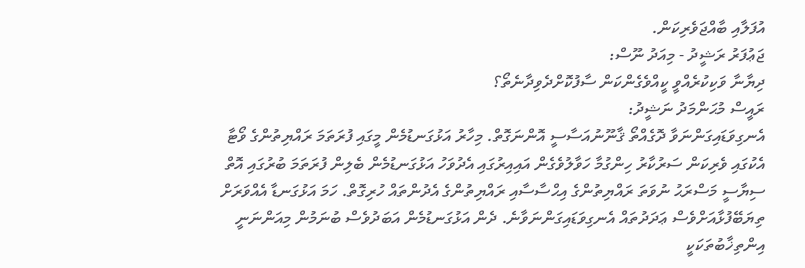އުފަލާއި ބާއްޖަވެރިކަން.
ޖަޢުފަރު ރަޝީދު - މިއަދު ނޫސް:
ދިޔާނާ ވަކިކުރެއްވީ ކީއްވެގެންކަން ސާފުކޮށްދެވިދާނެތޯ؟
ރައީސް މުޙަންމަދު ނަޝީދު:
އެނގިވަޑައިގަންނަވާ ދޮގެއްތޯ ޤާނޫނުއަސާސީ އޮންނަގޮތް. މިހާރު އަޅުގަނޑުމެން މީގައި ފުރަތަމަ ރައްޔިތުންގެ ވޯޓާ އެކުގައި ވެރިކަން ސަރުކާރު ހިންގުމާ ހަވާލުވެގެން އައިއިރުގައި އެދުވަހު އަޅުގަނޑުމެން ބެލިން ފުރަތަމަ ބުރުގައި އޮތް ސިޔާސީ މަސްރަޙު ނުވަތަ ރައްޔިތުންގެ އިޙްސާސާއި ރައްޔިތުންގެ އެދުންތައް ހުރިގޮތް. ހަމަ އަޅުގަނޑާ އެއްވަރަށް ތިޔަބޭފުޅާއަށްވެސް ޢަދަދުތައް އެނގިވަޑައިގަންނަވާނެ. ދެން އަޅުގަނޑުމެން އަބަދުވެސް ބުނަމުން މިއަންނަނީ އިންތިޚާބުތަކަކީ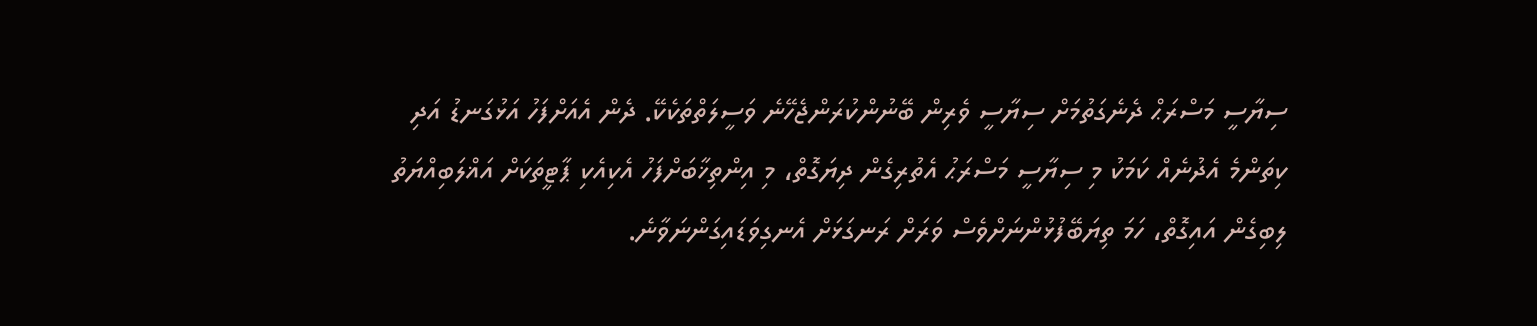ސިޔާސީ މަސްރަޙް ދެނެގަތުމަށް ސިޔާސީ ވެރިން ބޭނުންކުރަންޖެހޭނެ ވަސީލަތްތަކެކޭ. ދެން އެއަށްފަހު އަޅުގަނޑު އަދި ކިތަންމެ އެދުނެއް ކަމަކު މި ސިޔާސީ މަސްރަޙު އެތުރިގެން ދިޔަގޮތް، މި އިންތިޚާބަށްފަހު އެކިއެކި ޕާޓީތަކަށް އަޣްލަބިއްޔަތު ލިބިގެން އައިގޮތް، ހަމަ ތިޔަބޭފުޅުންނަށްވެސް ވަރަށް ރަނގަޅަށް އެނގިވަޑައިގަންނަވާނެ.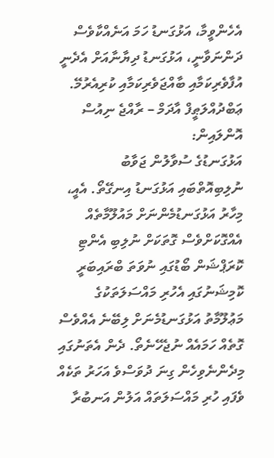އެހެންވީމާ، އަޅުގަނޑު ހަމަ އަނެއްކާވެސް ދަންނަވާނީ، އަޅުގަނޑު ދިޔާނާއަށް އެދެނީ އުފާވެރިކަމާއި ބާއްޖަވެރިކަމާއި ކުރިއެރުމޭ.
ޢަބްދުއްލަޠީފް އާދަމް – ރާއްޖެ ނިއުސް އޮންލައިން:
އަޅުގަނޑުގެ ސުވާލުން ޖަވާބު ނުލިބިއޮތްބައި އަޅުގަނޑު އިނގޭތޯ. އެއީ، މިހާރު އަޅުގަނޑުމެންނަށް މައުލޫމާތެއް އެއްގޮކަށްވެސް ގޮތަކަށް ނުލިބި އެންޓި ކޮރަޕްޝަން ބޯޑުގައި ނުވަތަ ބްރައިބަރީ ކޮމިޝަނުގައި އެހުރި މައްސަލަތަކުގެ މަޢުލޫމާތު އަޅުގަނޑުމެނަށް ލިބޭނެ އެއްވެސް ގޮތެއް ހަމައެއް ނުޖެހޭނެތޯ. ދެން އެތަނުގައި މިދެންނެވިހެން ގިނަ ދުވަސްވެ އަހަރު ތަކެއް ވެފައި ހުރި މައްސަލަތައް އަލުން އަނބުރާ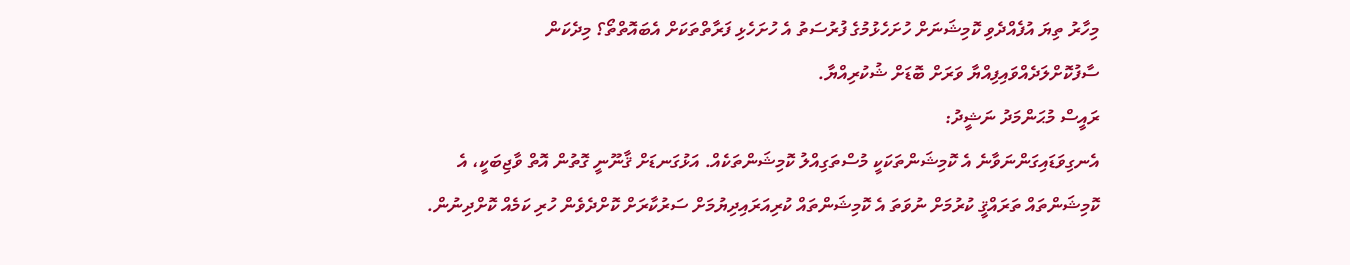މިހާރު ތިޔަ އުފެއްދެވި ކޮމިޝަނަށް ހުށަހެޅުމުގެ ފުރުސަތު އެ ހުށަހެޅި ފަރާތްތަކަށް އެބައޮތްތޯ؟ މިދެކަން ސާފުކޮށްލަދެއްވައިފިއްޔާ ވަރަށް ބޮޑަށް ޝުކުރިއްޔާ.
ރައީސް މުޙަންމަދު ނަޝީދު:
އެނގިވަޑައިގަންނަވާނެ އެ ކޮމިޝަންތަކަކީ މުސްތަގިއްލު ކޮމިޝަންތަކެއް. އަޅުގަނޑަށް ޤާނޫނީ ގޮތުން އޮތް ވާޖިބަކީ، އެ ކޮމިޝަންތައް ތަރައްޤީ ކުރުމަށް ނުވަތަ އެ ކޮމިޝަންތައް ކުރިއަރައިދިޔުމަށް ސަރުކާރަށް ކޮށްދެވެން ހުރި ކަމެއް ކޮށްދިނުން.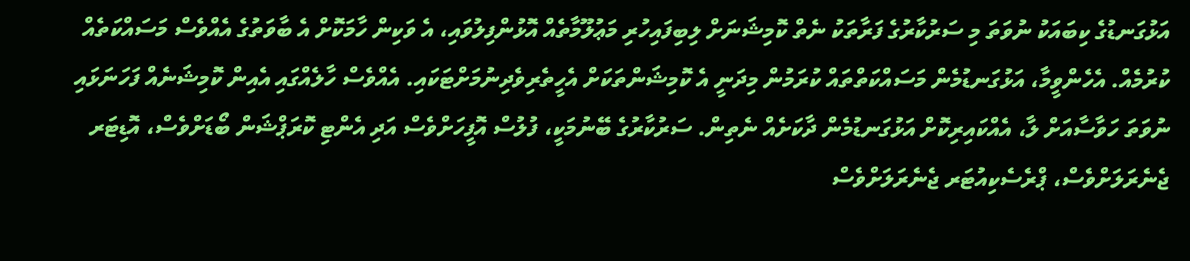އަޅުގަނޑުގެ ކިބައަކު ނުވަތަ މި ސަރުކާރުގެ ފަރާތަކު ނެތް ކޮމިޝަނަށް ލިބިފައިހުރި މަޢުލޫމާތެއް އޮޅުންފިލުވައި، އެ ވަކިން ހާމަކޮށް އެ ބާވަތުގެ އެއްވެސް މަސައްކަތެއް ކުރުމެއް. އެހެންވީމާ، އަޅުގަނޑުމެން މަސައްކަތްތައް ކުރަމުން މިދަނީ އެ ކޮމިޝަންތަކަށް އެހީތެރިވެދިނުމަށްޓަކައި. އެއްވެސް ހާލެއްގައި އެއިން ކޮމިޝަނެއް ފަހަނަޅައި ނުވަތަ ހަވާސާއަށް ލާ، އެއްކައިރިކޮށް އަޅުގަނޑުމެން ދާކަށެއް ނެތިން. ސަރުކާރުގެ ބޭނުމަކީ، ފުލުސް އޮފީހަށްވެސް އަދި އެންޓި ކޮރަޕްޝަން ބޯޑަށްވެސް، އޮޑިޓަރ ޖެނެރަލަށްވެސް، ޕްރެސެކިއުޓަރ ޖެނެރަލަށްވެސް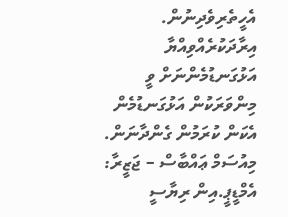އެހީތެރިވެދިނުން. އިރާދަކުރެއްވިއްޔާ އަޅުގަނޑުމެންނަށް ވީ މިންވަރަކުން އަޅުގަނޑުމެން އެކަން ކުރަމުން ގެންދާނަން.
މިއުސަމް ޢައްބާސް – ޖަޒީރާ:
އެމްޑީޕީ.އިން ރިޔާސީ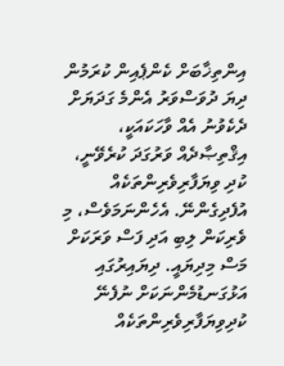އިންތިޚާބަށް ކެންޕެއިން ކުރަމުން ދިޔަ ދުވަސްވަރު އެންމެ ގަދަޔަށް ދެކެވުނު އެއް ވާހަކައަކީ، އިޤްތިޞާދެއް ވަރުގަދަ ކުރެވޭނީ، ކުދި ވިޔަފާރިވެރިންތަކެއް އުފެދިގެންނޭ. އެހެންނަމަވެސް، މި ވެރިކަން ލިބި އަދި ފަސް ވަރަކަށް މަސް މިދިޔައީ. ދިޔައިރުގައި އަޅުގަނޑުމެންނަކަށް ނުފެނޭ ކުދިވިޔަފާރިވެރިންތަކެއް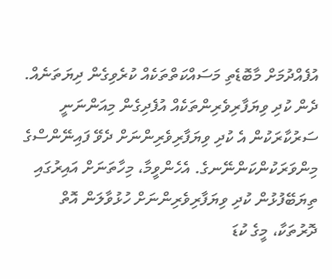އުފެއްދުމަށް މާބޮޑެތި މަސައްކަތްތަކެއް ކުރެވިގެން ދިޔަތަނެއް. ދެން ކުދި ވިޔަފާރިވެރިންތަކެއް އުފެދިގެން މިއަންނަނީ ސަރުކާރަކުން އެ ކުދި ވިޔަފާރިވެރިންނަށް ދެވޭ ފައިނޭންސްގެ މިންވަރަކުންކަންނޭނގެ. އެހެންވީމާ، މިހާތަނަށް އައިރުގައި ތިޔަބޭފުޅުން ކުދި ވިޔަފާރިވެރިންނަށް ހުޅުވާލަން އޮތް ދޮރުތަކާ، މީގެ ކުޑަ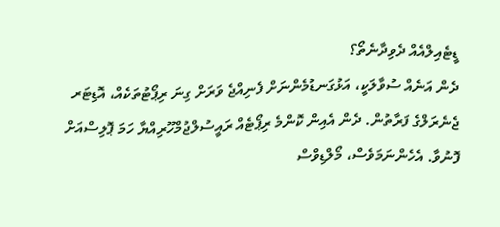ޑީޓެއިލްއެއް ދެވިދާނެތޯ؟
ދެން އަނެއް ސުވާލަކީ، އަޅުގަނޑުމެންނަށް ފެނިއްޖެ ވަރަށް ގިނަ ރިޕޯޓުތަކެއް، އޮޑިޓަރ ޖެނެރަލްގެ ފަރާތުން. ދެން އެއިން ކޮންމެ ރިޕޯޓެއް ރައީސުލްޖުމްހޫރިއްޔާ ހަމަ ޕޮލިސްއަށް ފޮނުވާ. އެހެންނަމަވެސް، މޯލްޑިވްސް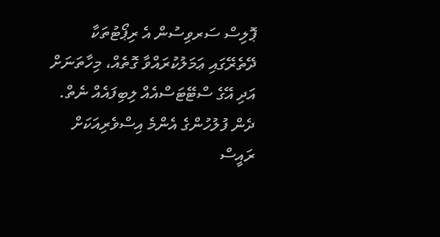ޕޮލިސް ސަރވިސުން އެ ރިޕޯޓުތަކާ ދޭތެރޭގައި ޢަމަލުކުރައްވާ ގޮތެއް، މިހާތަނަށް އަދި އޭގެ ސްޓޭޓަސްއެއް ލިބިފައެއް ނެތް. ދެން ފުލުހުންގެ އެންމެ އިސްވެރިއަކަށް ރައީސް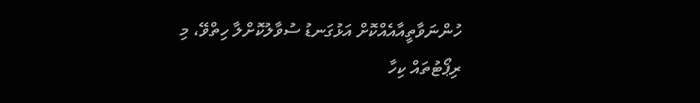ހުންނަވާތީއާއެއްކޮށް އަޅުގަނޑު ސުވާލުކޮށްލާ ހިތްވޭ، މި ރިޕޯޓުތައް ކިހާ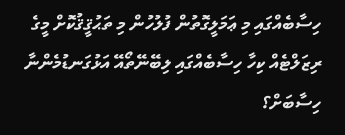ހިސާބެއްގައި މި ޢަމަލީގޮތުން ފުލުހުން މި ތަޙުޤީޤުކޮށް މީގެ ރިޒަލްޓެއް ކިހާ ހިސާބެއްގައި ލިބޭނޭތޯއޭ އަޅުގަނޑުމެންނާ ހިސާބަށް؟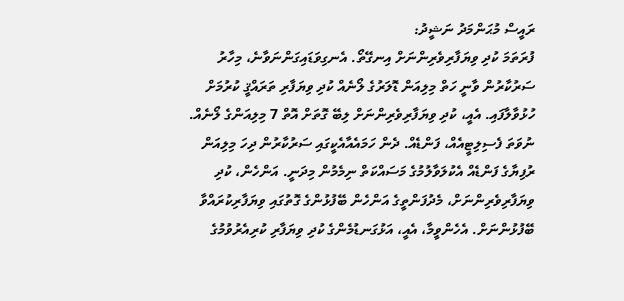ރައީސް މުޙަންމަދު ނަޝީދު:
ފުރަތަމަ ކުދި ވިޔަފާރިވެރިންނަށް އިނގޭތޯ. އެނގިވަޑައިގަންނަވާނެ، މިހާރު ސަރުކާރުން ވާނީ ހަތް މިލިއަން ޑޮލަރުގެ ލޯނެއް ކުދި ވިޔަފާރި ތަރައްޤީ ކުރުމަށް ހުޅުވާލާފައި. އެއީ، ކުދި ވިޔަފާރިވެރިންނަށް ލިބޭ ގޮތަށް އޮތް 7 މިލިއަންގެ ލޯނެއް. ނުވަތަ ފެސިލިޓީއެއް، ފަންޑެއް. ދެން ހަމައެއާއެކީގައި ސަރުކާރުން ދިހަ މިލިއަން ރުފިޔާގެ ފަންޑެއް އެކުލަވާލުމުގެ މަސައްކަތް ނިމެމުން މިދަނީ. އަންހެން، ކުދި ވިޔަފާރިވެރިންނަށް، މެދުފަންތީގެ އަންހެން ބޭފުޅުންގެ ގޮތުގައި ވިޔަފާރިކުރައްވާ ބޭފުޅުންނަށް. އެހެންވީމާ، އެއީ، އަޅުގަނޑުމެންގެ ކުދި ވިޔަފާރި ކުރިއެރުވުމުގެ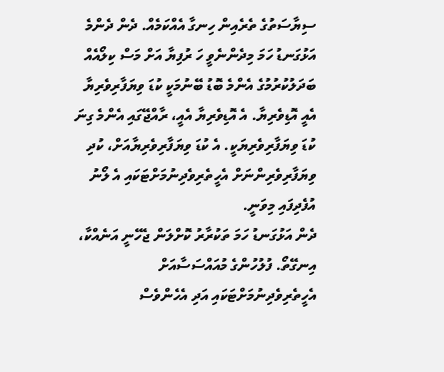ސިޔާސަތުގެ ތެރެއިން ހިނގާ އެއްކަމެއް. ދެން ދެންމެ އަޅުގަނޑު ހަމަ މިދެންނެވީ ހަ ރުފިޔާ އަށް މަސް ކިލޯއެއް ބަދަލުކުރުމުގެ އެންމެ ބޮޑު ބޭނުމަކީ ކުޑަ ވިޔަފާރިވެރިޔާ އެއީ އޮޑިވެރިޔާ. އެ އޮޑިވެރިޔާ އެއީ، ރާއްޖޭގައި އެންމެ ގިނަ ކުޑަ ވިޔަފާރިވެރިޔަކީ. އެ ކުޑަ ވިޔަފާރިވެރިޔާއަށް، ކުދި ވިޔަފާރިވެރިންނަށް އެހީތެރިވެދިނުމަށްޓަކައި އެ ލޯނު އުފެދިފައި މިވަނީ.
ދެން އަޅުގަނޑު ހަމަ ތަކުރާރު ކޮށްލަން ޖެހޭނީ އަނެއްކާ، އިނގޭތޯ. ފުލުހުންގެ މުއައްސަސާއަށް އެހީތެރިވެދިނުމަށްޓަކައި އަދި އެހެންވެސް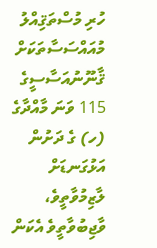ހުރި މުސްތަޤިއްލު މުއައްސަސާތަކަށް ޤާނޫނުއަސާސީގެ 115 ވަނަ މާއްދާގެ (ހ) ގެ ދަށުން އަޅުގަނޑަށް ލާޒިމުވާތީވެ، ވާޖިބުވާތީވެ އެކަން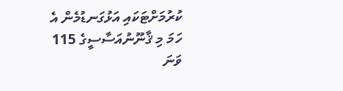ކުރުމަށްޓަކައި އަޅުގަނޑުމެން އެ ހަމަ މި ޤާނޫނުއަސާސީގެ 115 ވަނަ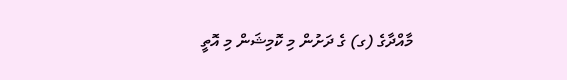މާއްދާގެ (ގ) ގެ ދަށުން މި ކޮމިޝަން މި އޮތީ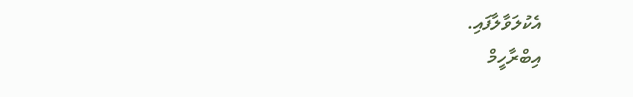އެކުލަވާލާފައި.
އިބްރާހީމް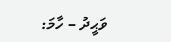ވަޙީދު – ހާމަ: